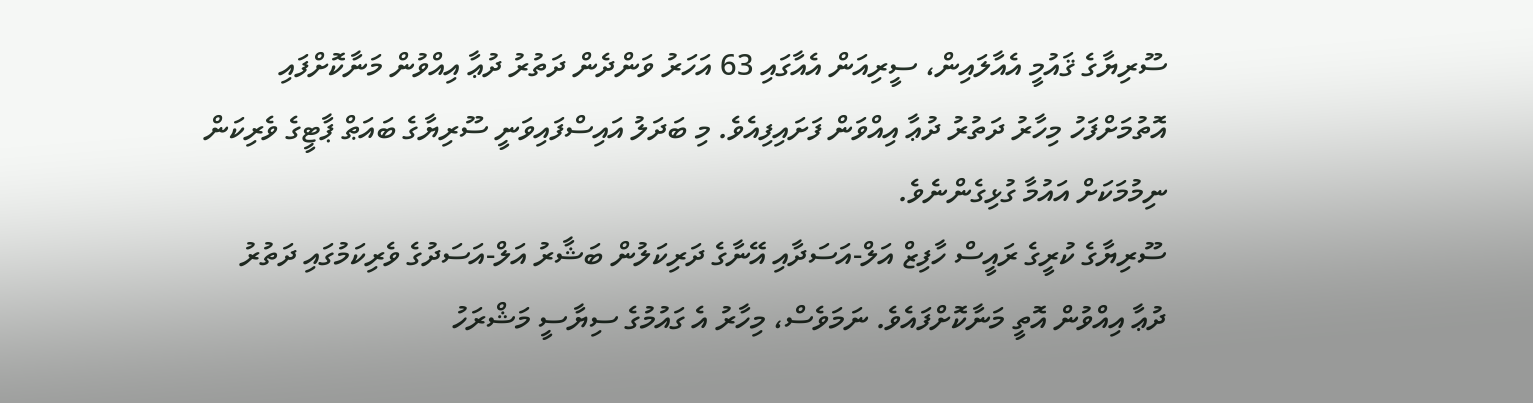ސޫރިޔާގެ ޤައުމީ އެއާލައިން، ސީރިއަން އެއާގައި 63 އަހަރު ވަންދެން ދަތުރު ދުޢާ އިއްވުން މަނާކޮށްފައި އޮތުމަށްފަހު މިހާރު ދަތުރު ދުޢާ އިއްވަން ފަށައިފިއެވެ. މި ބަދަލު އައިސްފައިވަނީ ސޫރިޔާގެ ބައަޠް ޕާޓީގެ ވެރިކަން ނިމުމަކަށް އައުމާ ގުޅިގެންނެވެ.
ސޫރިޔާގެ ކުރީގެ ރައީސް ހާފިޒް އަލް-އަސަދާއި އޭނާގެ ދަރިކަލުން ބަޝާރު އަލް-އަސަދުގެ ވެރިކަމުގައި ދަތުރު ދުޢާ އިއްވުން އޮތީ މަނާކޮށްފައެވެ. ނަމަވެސް، މިހާރު އެ ގައުމުގެ ސިޔާސީ މަޝްރަހު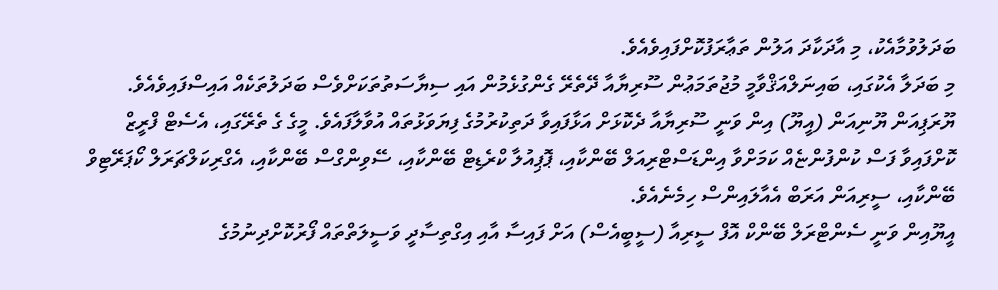ބަދަލުވުމާއެކު، މި އާދަކާދަ އަލުން ތަޢާރަފުކޮށްފައިވެއެވެ.
މި ބަދަލާ އެކުގައި، ބައިނަލްއަޤްވާމީ މުޖުތަމަޢުން ސޫރިޔާއާ ދޭތެރޭ ގެންގުޅެމުން އައި ސިޔާސަތުތަކަށްވެސް ބަދަލުތަކެއް އައިސްފައިވެއެވެ. ޔޫރަޕިއަން ޔޫނިއަން (އީޔޫ) އިން ވަނީ ސޫރިޔާއާ ދެކޮޅަށް އަޅާފައިވާ ދަތިކުރުމުގެ ފިޔަވަޅުތައް އުވާލާފައެވެ. މީގެ ގެ ތެރޭގައި، އެސެޓް ފްރީޒް ކޮށްފައިވާ ފަސް ކުންފުންޏެއް ކަމަށްވާ އިންޑަސްޓްރިއަލް ބޭންކާއި، ޕޮޕިއުލާ ކްރެޑިޓް ބޭންކާއި، ސޭވިންގްސް ބޭންކާއި، އެގްރިކަލްޗަރަލް ކޯޕަރޭޓިވް ބޭންކާއި، ސީރިއަން އަރަބް އެއާލައިންސް ހިމެނެއެވެ.
އީޔޫއިން ވަނީ ސެންޓްރަލް ބޭންކް އޮފް ސީރިއާ (ސީބީއެސް) އަށް ފައިސާ އާއި އިގްތިސާދީ ވަސީލަތްތައް ފޯރުކޮށްދިނުމުގެ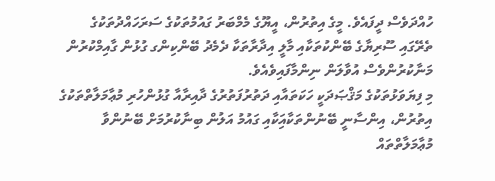ހުއްދަވެސް ދީފައެވެ. މީގެ އިތުރުން، އީޔޫގެ މެމްބަރު ގައުމުތަކުގެ ސަރަހައްދުތަކުގެ ތެރޭގައި ސޫރިޔާގެ ބޭންކުތަކާއި މާލީ އިދާރާތަކާ ދެމެދު ބޭންކިންގ ގުޅުން ގާއިމްކުރުން މަނާކުރުންވެސް އުވާލަން ނިންމާފައިވެއެވެ.
މި ފިޔަވަޅުތަކުގެ މަޤްޞަދަކީ ހަކަތައާއި ދަތުރުފަތުރުގެ ދާއިރާއާ ގުޅުންހުރި މުޢާމަލާތްތަކުގެ އިތުރުން، އިންސާނީ ބޭނުންތަކާއިަކާއި ގައުމު އަލުން ބިނާކުރުމަށް ބޭނުންވާ މުޢާމަލާތްތައް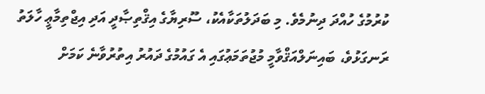ކުރުމުގެ ހުއްދަ ދިނުމެވެ. މި ބަދަލުތަކާއެކު، ސޫރިޔާގެ އިޤްތިޞާދީ އަދި އިޖްތިމާޢީ ހާލަތު ރަނގަޅުވެ، ބައިނަލްއަޤްވާމީ މުޖުތަމަޢުގައި އެ ގައުމުގެ ދައުރު އިތުރުވާނެ ކަމަށް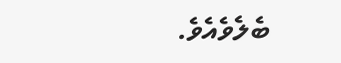ބެލެވެއެވެ.